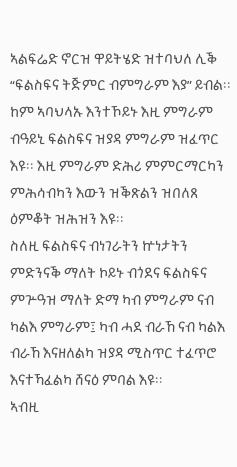ኣልፍሬድ ኖርዝ ዋይትሄድ ዝተባህለ ሊቕ “ፍልስፍና ትጅምር ብምግራም እያ” ይብል፡፡ ከም ኣባህላኡ እንተኾይኑ እዚ ምግራም ብዓይኒ ፍልስፍና ዝያዳ ምግራም ዝፈጥር እዩ፡፡ እዚ ምግራም ድሕሪ ምምርማርካን ምሕሳብካን እውን ዝቕጽልን ዝበለጸ ዕምቆት ዝሕዝን እዩ፡፡
ስለዚ ፍልስፍና ብነገራትን ኵነታትን ምድንናቕ ማለት ኮይኑ ብጎደና ፍልስፍና ምጕዓዝ ማለት ድማ ካብ ምግራም ናብ ካልእ ምግራም፤ ካብ ሓደ ብራኸ ናብ ካልእ ብራኸ እናዘለልካ ዝያዳ ሚስጥር ተፈጥሮ እናተኻፈልካ ሸናዕ ምባል እዩ፡፡
ኣብዚ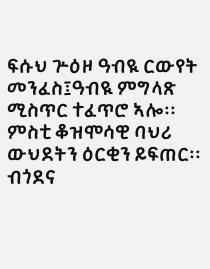ፍሱህ ጕዕዞ ዓብዪ ርውየት መንፈስ፤ዓብዪ ምግላጽ ሚስጥር ተፈጥሮ ኣሎ፡፡ ምስቲ ቆዝሞሳዊ ባህሪ ውህደትን ዕርቂን ይፍጠር፡፡
ብጎደና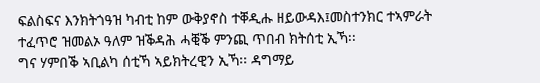ፍልስፍና እንክትጎዓዝ ካብቲ ከም ውቅያኖስ ተቐዲሑ ዘይውዳእ፤መስተንክር ተኣምራት ተፈጥሮ ዝመልኦ ዓለም ዝቕዳሕ ሓቒቕ ምንጪ ጥበብ ክትሰቲ ኢኻ፡፡
ግና ሃምበቕ ኣቢልካ ሰቲኻ ኣይክትረዊን ኢኻ፡፡ ዳግማይ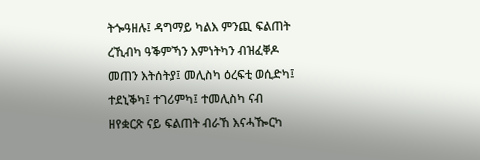ትጐዓዘሉ፤ ዳግማይ ካልእ ምንጪ ፍልጠት ረኺብካ ዓቕምኻን እምነትካን ብዝፈቐዶ መጠን እትሰትያ፤ መሊስካ ዕረፍቲ ወሲድካ፤ ተደኒቕካ፤ ተገሪምካ፤ ተመሊስካ ናብ ዘየቋርጽ ናይ ፍልጠት ብራኸ እናሓዀርካ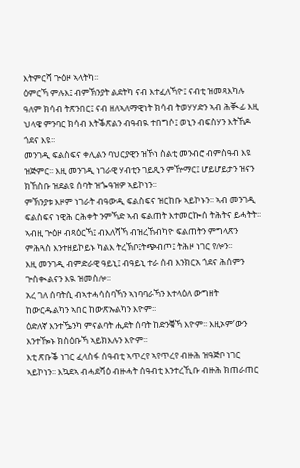እትምርሻ ጕዕዞ ኣላትካ፡፡
ዕምርኻ ምሉእ፤ ብምኽንያት ልደትካ ናብ እተፈለኻዮ፤ ናብቲ ዝመጻእካሉ ዓለም ክሳብ ትጽንበር፤ ናብ ዘለኣለማዊነት ክሳብ ትወሃሃድን ኣብ ሕቚፊ እዚ ህላዌ ምንባር ክሳብ እትቕጽልን ብዓብዪ ተበግሶ፤ ወኒን ብፍስሃን እትኸዶ ጎደና እዩ፡፡
መንገዲ ፍልስፍና ቀሊልን ባህርያዊን ዝኾነ ስልቲ መንብሮ ብምስዓብ እዩ ዝጅምር፡፡ እዚ መንገዲ ነገራዊ ሃብቲን ገይጺን ምዅማር፤ ሆይሆይታን ዝናን ክኸስቡ ዝደልዩ ሰባት ዝጐዓዝዎ ኣይኮነን፡፡
ምኽንያቱ እዞም ነገራት ብዓውዲ ፍልስፍና ዝርከቡ ኣይኮኑን፡፡ ኣብ መንገዲ ፍልስፍና ነዊሕ ርሕቀት ንምኻድ ኣብ ፍልጠት እተመርኰሰ ትሕትና ይሓትት፡፡
ኣብዚ ጕዕዞ ብጻዕርኻ፤ ብእለሻኻ ብዝረኸብካዮ ፍልጠትን ምግላጽን ምሕጓስ እንተዘይኮይኑ ካልእ ትረኽቦ፤ትጭብጦ፤ ትሕዞ ነገር የሎን፡፡
እዚ መንገዲ ብምድራዊ ዓይኒ፤ ብዓይኒ ተራ ሰብ እንክርአ ጎደና ሕሰምን ጕስቊልናን እዪ ዝመስሎ፡፡
አረ ገለ ሰባትሲ ብኣተሓሳስባኻን ኣነባባራኻን እተላዕለ ውግዘት ከውርዱልካን ኣበር ከውጽኡልካን እዮም፡፡
ዕድለኛ እንተዄንካ ምናልባት ሒደት ሰባት ከድንቑኻ እዮም፡፡ እዚኦም’ውን እንተዀኑ ክስዕቡኻ ኣይክእሉን እዮም፡፡
እቲ ጽቡቕ ነገር ፈላስፋ ሰዓብቲ ኣጥረየ ኣየጥረየ ብዙሕ ዝዓጅቦ ነገር ኣይኮነን፡፡ እኳደኣ ብሓደሻዕ ብዙሓት ሰዓብቲ እንተረኺቡ ብዙሕ ክጠራጠር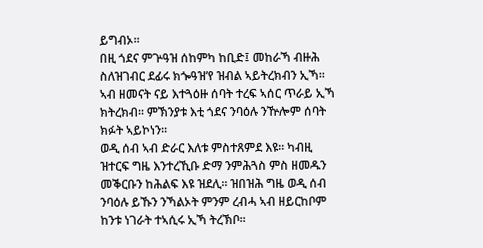ይግብኦ፡፡
በዚ ጎደና ምጕዓዝ ሰከምካ ከቢድ፤ መከራኻ ብዙሕ ስለዝገብር ደፊሩ ክጐዓዝ’የ ዝብል ኣይትረክብን ኢኻ፡፡ ኣብ ዘመናት ናይ እተጓዕዙ ሰባት ተረፍ ኣሰር ጥራይ ኢኻ ክትረክብ፡፡ ምኽንያቱ እቲ ጎደና ንባዕሉ ንዅሎም ሰባት ክፉት ኣይኮነን፡፡
ወዲ ሰብ ኣብ ድራር እለቱ ምስተጸምደ እዩ፡፡ ካብዚ ዝተርፍ ግዜ እንተረኺቡ ድማ ንምሕጓስ ምስ ዘመዱን መቕርቡን ከሕልፍ እዩ ዝደሊ፡፡ ዝበዝሕ ግዜ ወዲ ሰብ ንባዕሉ ይኹን ንኻልኦት ምንም ረብሓ ኣብ ዘይርከቦም ከንቱ ነገራት ተኣሲሩ ኢኻ ትረኽቦ፡፡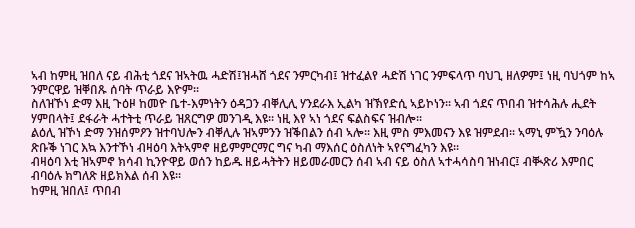ኣብ ከምዚ ዝበለ ናይ ብሕቲ ጎደና ዝኣትዉ ሓድሽ፤ዝሓሸ ጎደና ንምርካብ፤ ዝተፈልየ ሓድሽ ነገር ንምፍላጥ ባህጊ ዘለዎም፤ ነዚ ባህጎም ከኣ ንምርዋይ ዝቐበጹ ሰባት ጥራይ እዮም፡፡
ስለዝኾነ ድማ እዚ ጉዕዞ ከመዮ ቤተ-እምነትን ዕዳጋን ብቐሊሊ ሃንደራእ ኢልካ ዝኽየድሲ ኣይኮነን፡፡ ኣብ ጎደና ጥበብ ዝተሳሕሉ ሒደት ሃምበላት፤ ደፋራት ሓተትቲ ጥራይ ዝጸርግዎ መንገዲ እዩ፡፡ ነዚ እየ ኣነ ጎደና ፍልስፍና ዝብሎ፡፡
ልዕሊ ዝኾነ ድማ ንዝሰምዖን ዝተባህሎን ብቐሊሉ ዝኣምንን ዝቕበልን ሰብ ኣሎ፡፡ እዚ ምስ ምእመናን እዩ ዝምደብ፡፡ ኣማኒ ምዃን ንባዕሉ ጽቡቕ ነገር እኳ እንተኾነ ብዛዕባ እትኣምኖ ዘይምምርማር ግና ካብ ማእሰር ዕስለነት ኣየናግፈካን እዩ፡፡
ብዛዕባ እቲ ዝኣምኖ ክሳብ ኪንዮዋይ ወሰን ከይዱ ዘይሓትትን ዘይመራመርን ሰብ ኣብ ናይ ዕስለ ኣተሓሳስባ ዝነብር፤ ብቚጽሪ እምበር ብባዕሉ ክግለጽ ዘይክእል ሰብ እዩ፡፡
ከምዚ ዝበለ፤ ጥበብ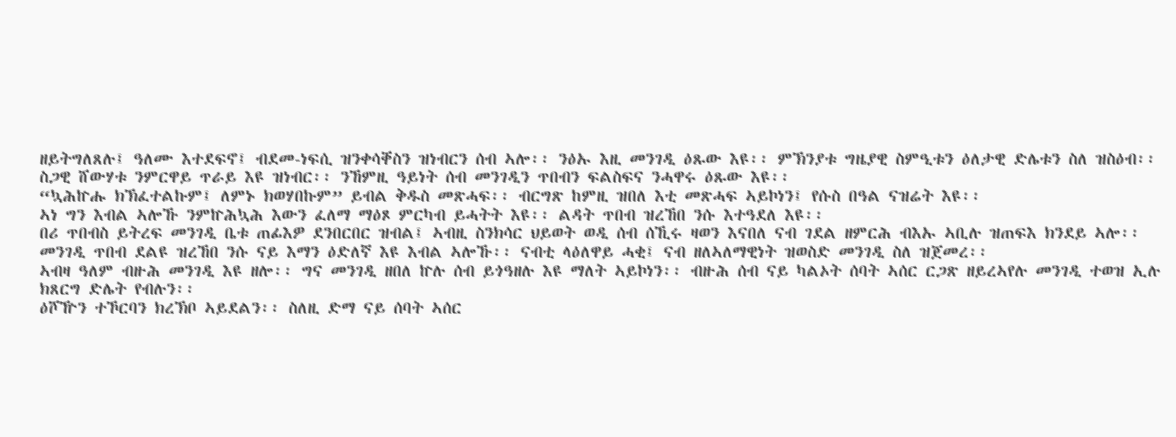ዘይትግለጸሉ፤ ዓለሙ እተደፍኖ፤ ብደመ-ነፍሲ ዝንቀሳቐስን ዝነብርን ሰብ ኣሎ፡፡ ንዕኡ እዚ መንገዲ ዕጹው እዩ፡፡ ምኽንያቱ ግዜያዊ ስምዒቱን ዕለታዊ ድሌቱን ስለ ዝስዕብ፡፡
ስጋዊ ሸውሃቱ ንምርዋይ ጥራይ እዩ ዝነብር፡፡ ንኸምዚ ዓይነት ሰብ መንገዲን ጥበብን ፍልስፍና ንሓዋሩ ዕጹው እዩ፡፡
“ኳሕኵሑ ክኽፈተልኩም፤ ለምኑ ክወሃበኩም” ይብል ቅዱስ መጽሓፍ፡፡ ብርግጽ ከምዚ ዝበለ እቲ መጽሓፍ ኣይኮነን፤ የሱስ በዓል ናዝሬት እዩ፡፡
ኣነ ግን እብል ኣሎኹ ንምኵሕኳሕ እውን ፈለማ ማዕጾ ምርካብ ይሓትት እዩ፡፡ ልዳት ጥበብ ዝረኸበ ንሱ እተዓደለ እዩ፡፡
በሪ ጥበብስ ይትረፍ መንገዲ ቤቱ ጠፊእዎ ደንበርበር ዝብል፤ ኣብዚ ስንክሳር ህይወት ወዲ ሰብ ሰኺሩ ዛወን እናበለ ናብ ገደል ዘምርሕ ብእኡ ኣቢሉ ዝጠፍእ ክንደይ ኣሎ፡፡
መንገዲ ጥበብ ደልዩ ዝረኸበ ንሱ ናይ እማን ዕድለኛ እዩ እብል ኣሎኹ፡፡ ናብቲ ላዕለዋይ ሓቂ፤ ናብ ዘለኣለማዊነት ዝወስድ መንገዲ ስለ ዝጀመረ፡፡
ኣብዛ ዓለም ብዙሕ መንገዲ እዩ ዘሎ፡፡ ግና መንገዲ ዘበለ ኵሉ ሰብ ይጎዓዘሉ እዩ ማለት ኣይኮነን፡፡ ብዙሕ ሰብ ናይ ካልኦት ሰባት ኣሰር ርጋጽ ዘይረኣየሉ መንገዲ ተወዝ ኢሉ ክጸርግ ድሌት የብሉን፡፡
ዕሾዅን ተኾርባን ክረኽቦ ኣይደልን፡፡ ስለዚ ድማ ናይ ሰባት ኣሰር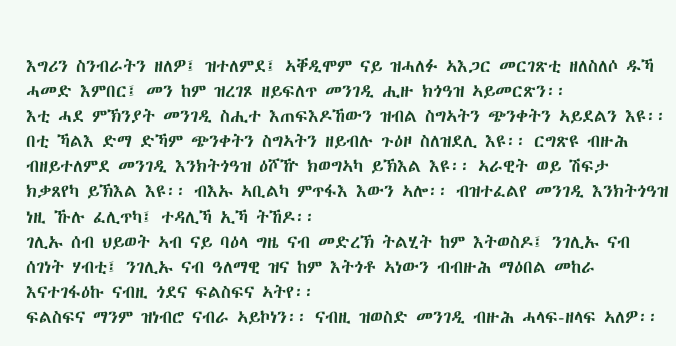እግሪን ስንብራትን ዘለዎ፤ ዝተለምደ፤ ኣቐዲሞም ናይ ዝሓለፉ ኣእጋር መርገጽቲ ዘለስለሶ ዱኻ ሓመድ እምበር፤ መን ከም ዝረገጾ ዘይፍለጥ መንገዲ ሒዙ ክጎዓዝ ኣይመርጽን፡፡
እቲ ሓደ ምኽንያት መንገዲ ስሒተ እጠፍእዶኸውን ዝብል ስግኣትን ጭንቀትን ኣይደልን እዩ፡፡ በቲ ኻልእ ድማ ድኻም ጭንቀትን ስግኣትን ዘይብሉ ጉዕዞ ስለዝደሊ እዩ፡፡ ርግጽዩ ብዙሕ ብዘይተለምደ መንገዲ እንክትጎዓዝ ዕሾዅ ክወግኣካ ይኽእል እዩ፡፡ ኣራዊት ወይ ሽፍታ ክቃጸየካ ይኽእል እዩ፡፡ ብእኡ ኣቢልካ ምጥፋእ እውን ኣሎ፡፡ ብዝተፈልየ መንገዲ እንክትጎዓዝ ነዚ ኹሉ ፈሊጥካ፤ ተዳሊኻ ኢኻ ትኸዶ፡፡
ገሊኡ ሰብ ህይወት ኣብ ናይ ባዕላ ግዜ ናብ መድረኽ ትልሂት ከም እትወስዶ፤ ንገሊኡ ናብ ሰገነት ሃብቲ፤ ንገሊኡ ናብ ዓለማዊ ዝና ከም እትጎቶ ኣነውን ብብዙሕ ማዕበል መከራ እናተገፋዕኩ ናብዚ ጎደና ፍልስፍና ኣትየ፡፡
ፍልስፍና ማንም ዝነብሮ ናብራ ኣይኮነን፡፡ ናብዚ ዝወስድ መንገዲ ብዙሕ ሓላፍ-ዘላፍ ኣለዎ፡፡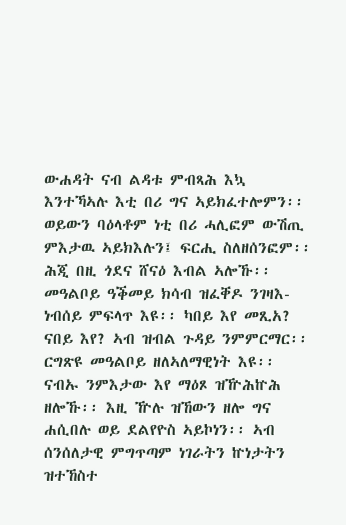ውሐዳት ናብ ልዳቱ ምብጻሕ እኳ እንተኻኣሉ እቲ በሪ ግና ኣይክፈተሎምን፡፡ ወይውን ባዕላቶም ነቲ በሪ ሓሊፎም ውሽጢ ምእታዉ ኣይክእሉን፤ ፍርሒ ስለዘሰንፎም፡፡
ሕጂ በዚ ጎደና ሸናዕ እብል ኣሎኹ፡፡ መዓልቦይ ዓቕመይ ክሳብ ዝፈቐዶ ንገዛእ-ነብሰይ ምፍላጥ እዩ፡፡ ካበይ እየ መጺአ? ናበይ እየ? ኣብ ዝብል ጉዳይ ንምምርማር፡፡ ርግጽዩ መዓልቦይ ዘለኣለማዊነት እዩ፡፡
ናብኡ ንምእታው እየ ማዕጾ ዝዅሕኵሕ ዘሎኹ፡፡ እዚ ዅሉ ዝኸውን ዘሎ ግና ሐሲበሉ ወይ ደልየዮስ ኣይኮነን፡፡ ኣብ ሰንሰለታዊ ምግጥጣም ነገራትን ኵነታትን ዝተኸስተ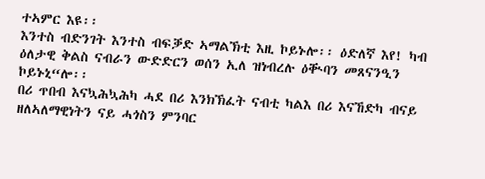ተኣምር እዩ፡፡
እንተስ ብድንገት እንተስ ብፍቓድ ኣማልኽቲ እዚ ኮይኑሎ፡፡ ዕድለኛ እየ! ካብ ዕለታዊ ቅልስ ናብራን ውድድርን ወሰን ኢለ ዝነብረሉ ዕቚባን መጸናንዒን ኮይኑኒ“ሎ፡፡
በሪ ጥበብ እናኳሕኳሕካ ሓደ በሪ እንክኽፈት ናብቲ ካልእ በሪ እናኸድካ ብናይ ዘለኣለማዊነትን ናይ ሓጎስን ምንባር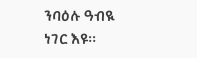ንባዕሉ ዓብዪ ነገር እዩ፡፡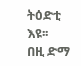ትዕድቲ እዩ፡፡
በዚ ድማ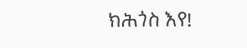ክሕጎስ እየ!